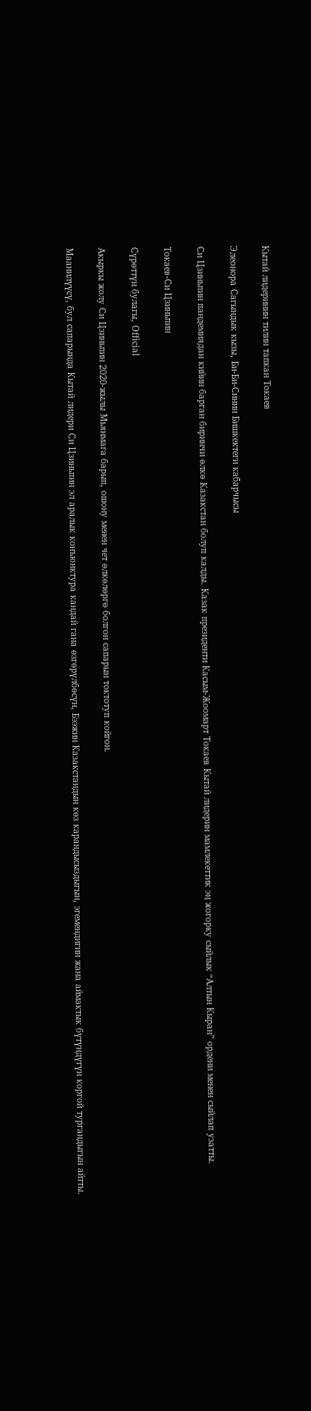Кытай лидеринин тилин тапкан Токаев

Элеонора Сагындык кызы, Би-Би-Синин Бишкектеги кабарчысы

Си Цзиньпин пандемиядан кийин барган биринчи өлкө Казакстан болуп калды. Казак президенти Касым-Жоомарт Токаев Кытай лидерин мамлекеттик эң жогорку сыйлык “Алтын Кыран” ордени менен сыйлап узатты.

Токаев-Си Цзиньпин

Сүрөттүн булагы, Official

Акыркы жолу Си Цзиньпин 2020-жылы Мьянмага барып, ошону менен чет өлкөлөргө болгон сапарын токтотуп койгон.

Маанилүүсү, бул сапарында Кытай лидери Си Цзиньпин эл аралык конъюнктура кандай гана өзгөрүлбөсүн, Бээжин Казакстандын көз карандысыздыгын, эгемендигин жана аймактык бүтүндүгүн коргой тургандыгын айтты.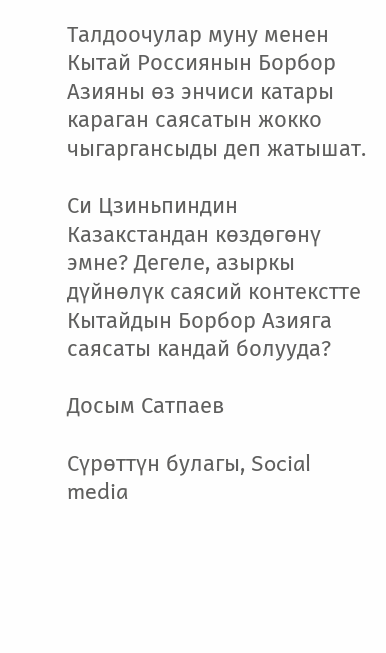Талдоочулар муну менен Кытай Россиянын Борбор Азияны өз энчиси катары караган саясатын жокко чыгаргансыды деп жатышат.

Си Цзиньпиндин Казакстандан көздөгөнү эмне? Дегеле, азыркы дүйнөлүк саясий контекстте Кытайдын Борбор Азияга саясаты кандай болууда?

Досым Сатпаев

Сүрөттүн булагы, Social media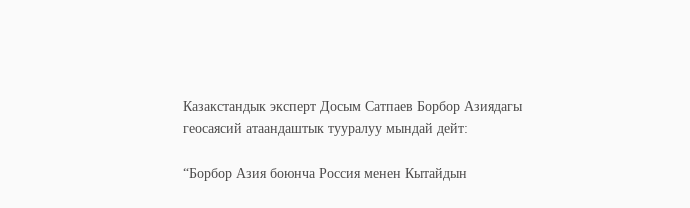Казакстандык эксперт Досым Сатпаев Борбор Азиядагы геосаясий атаандаштык тууралуу мындай дейт:

“Борбор Азия боюнча Россия менен Кытайдын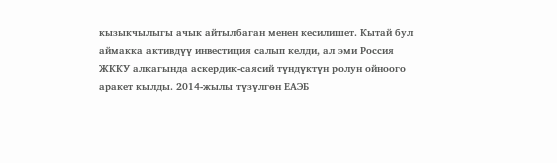кызыкчылыгы ачык айтылбаган менен кесилишет. Кытай бул аймакка активдүү инвестиция салып келди, ал эми Россия ЖККУ алкагында аскердик-саясий түндүктүн ролун ойноого аракет кылды. 2014-жылы түзүлгөн ЕАЭБ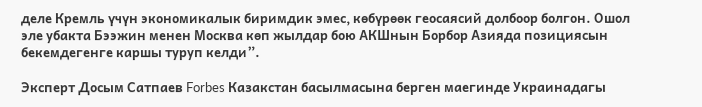деле Кремль үчүн экономикалык биримдик эмес, көбүрөөк геосаясий долбоор болгон. Ошол эле убакта Бээжин менен Москва көп жылдар бою АКШнын Борбор Азияда позициясын бекемдегенге каршы туруп келди”.

Эксперт Досым Сатпаев Forbes Казакстан басылмасына берген маегинде Украинадагы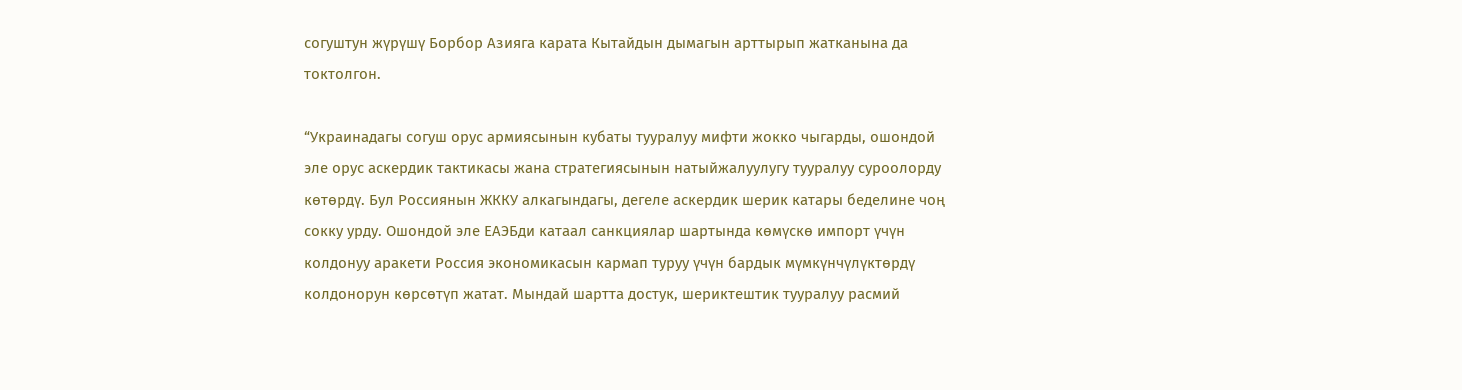согуштун жүрүшү Борбор Азияга карата Кытайдын дымагын арттырып жатканына да токтолгон.

“Украинадагы согуш орус армиясынын кубаты тууралуу мифти жокко чыгарды, ошондой эле орус аскердик тактикасы жана стратегиясынын натыйжалуулугу тууралуу суроолорду көтөрдү. Бул Россиянын ЖККУ алкагындагы, дегеле аскердик шерик катары беделине чоң сокку урду. Ошондой эле ЕАЭБди катаал санкциялар шартында көмүскө импорт үчүн колдонуу аракети Россия экономикасын кармап туруу үчүн бардык мүмкүнчүлүктөрдү колдонорун көрсөтүп жатат. Мындай шартта достук, шериктештик тууралуу расмий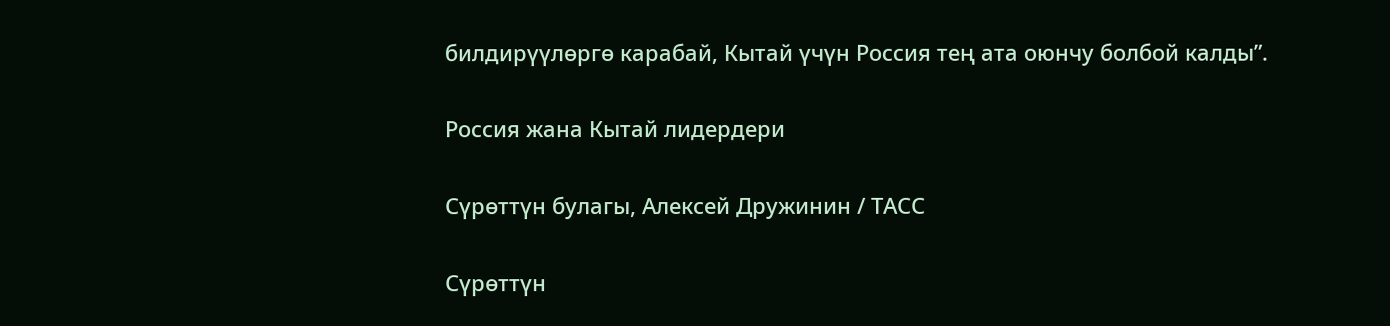билдирүүлөргө карабай, Кытай үчүн Россия тең ата оюнчу болбой калды”.

Россия жана Кытай лидердери

Сүрөттүн булагы, Алексей Дружинин / ТАСС

Сүрөттүн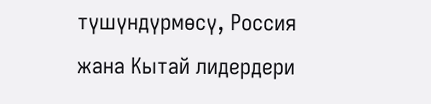түшүндүрмөсү, Россия жана Кытай лидердери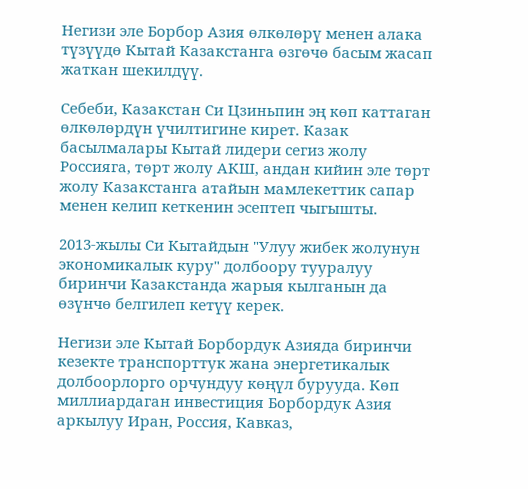Негизи эле Борбор Азия өлкөлөрү менен алака түзүүдө Кытай Казакстанга өзгөчө басым жасап жаткан шекилдүү.

Себеби, Казакстан Си Цзиньпин эң көп каттаган өлкөлөрдүн үчилтигине кирет. Казак басылмалары Кытай лидери сегиз жолу Россияга, төрт жолу АКШ, андан кийин эле төрт жолу Казакстанга атайын мамлекеттик сапар менен келип кеткенин эсептеп чыгышты.

2013-жылы Си Кытайдын "Улуу жибек жолунун экономикалык куру" долбоору тууралуу биринчи Казакстанда жарыя кылганын да өзүнчө белгилеп кетүү керек.

Негизи эле Кытай Борбордук Азияда биринчи кезекте транспорттук жана энергетикалык долбоорлорго орчундуу көңүл бурууда. Көп миллиардаган инвестиция Борбордук Азия аркылуу Иран, Россия, Кавказ,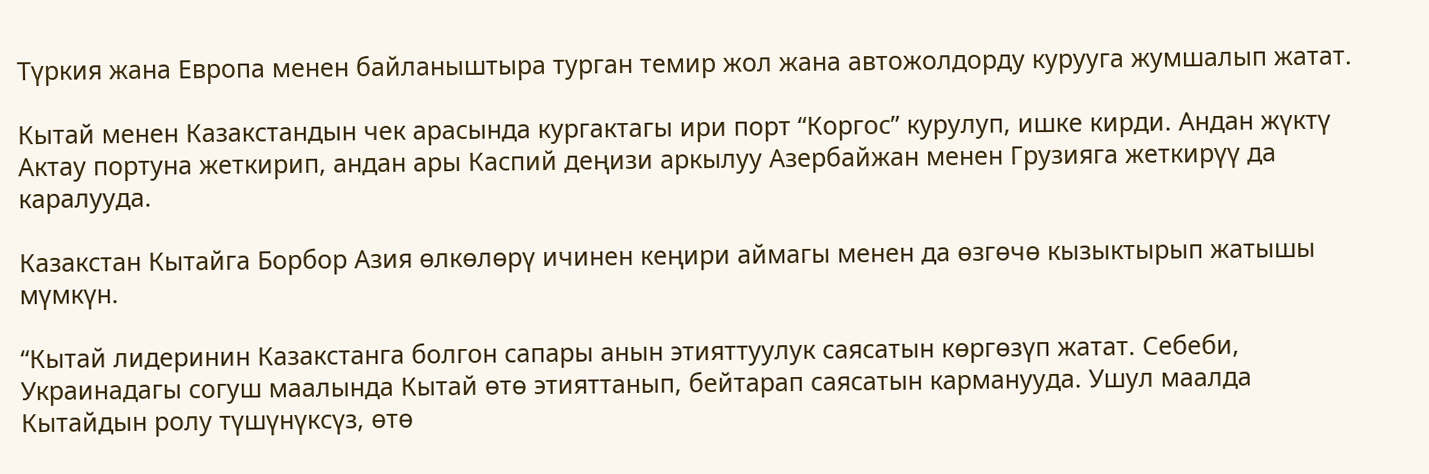Түркия жана Европа менен байланыштыра турган темир жол жана автожолдорду курууга жумшалып жатат.

Кытай менен Казакстандын чек арасында кургактагы ири порт “Коргос” курулуп, ишке кирди. Андан жүктү Актау портуна жеткирип, андан ары Каспий деңизи аркылуу Азербайжан менен Грузияга жеткирүү да каралууда.

Казакстан Кытайга Борбор Азия өлкөлөрү ичинен кеңири аймагы менен да өзгөчө кызыктырып жатышы мүмкүн.

“Кытай лидеринин Казакстанга болгон сапары анын этияттуулук саясатын көргөзүп жатат. Себеби, Украинадагы согуш маалында Кытай өтө этияттанып, бейтарап саясатын карманууда. Ушул маалда Кытайдын ролу түшүнүксүз, өтө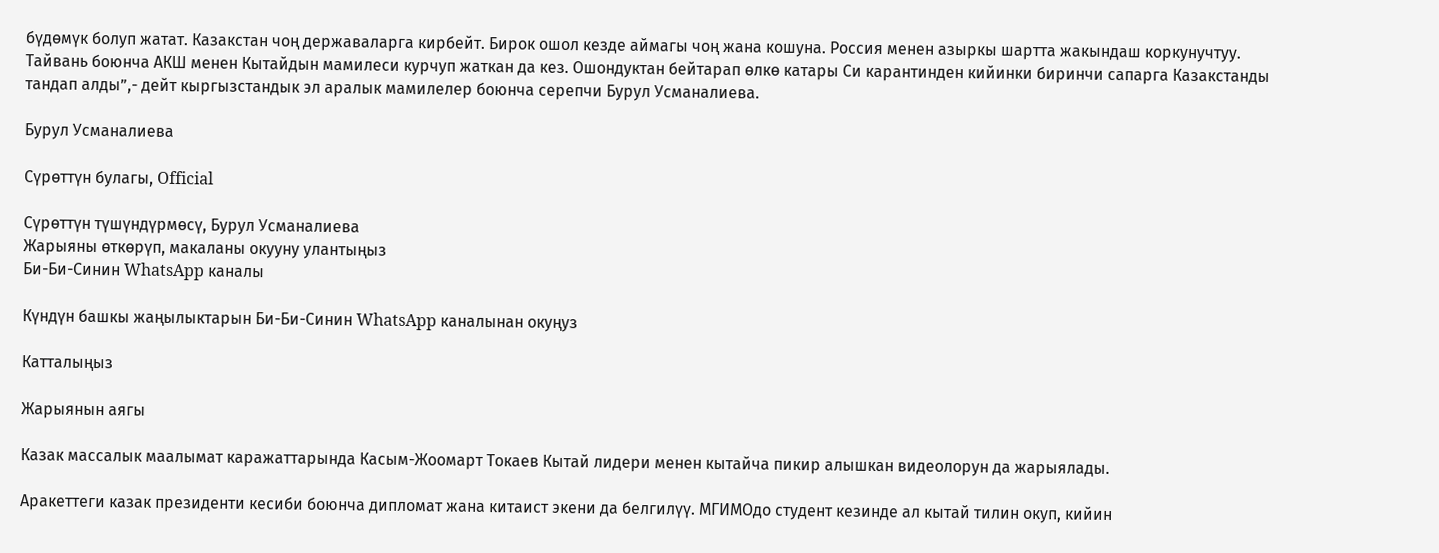бүдөмүк болуп жатат. Казакстан чоң державаларга кирбейт. Бирок ошол кезде аймагы чоң жана кошуна. Россия менен азыркы шартта жакындаш коркунучтуу. Тайвань боюнча АКШ менен Кытайдын мамилеси курчуп жаткан да кез. Ошондуктан бейтарап өлкө катары Си карантинден кийинки биринчи сапарга Казакстанды тандап алды”,- дейт кыргызстандык эл аралык мамилелер боюнча серепчи Бурул Усманалиева.

Бурул Усманалиева

Сүрөттүн булагы, Official

Сүрөттүн түшүндүрмөсү, Бурул Усманалиева
Жарыяны өткөрүп, макаланы окууну улантыңыз
Би-Би-Синин WhatsApp каналы

Күндүн башкы жаңылыктарын Би-Би-Синин WhatsApp каналынан окуңуз

Катталыңыз

Жарыянын аягы

Казак массалык маалымат каражаттарында Касым-Жоомарт Токаев Кытай лидери менен кытайча пикир алышкан видеолорун да жарыялады.

Аракеттеги казак президенти кесиби боюнча дипломат жана китаист экени да белгилүү. МГИМОдо студент кезинде ал кытай тилин окуп, кийин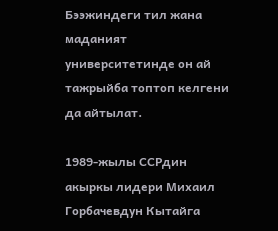Бээжиндеги тил жана маданият университетинде он ай тажрыйба топтоп келгени да айтылат.

1989-жылы ССРдин акыркы лидери Михаил Горбачевдун Кытайга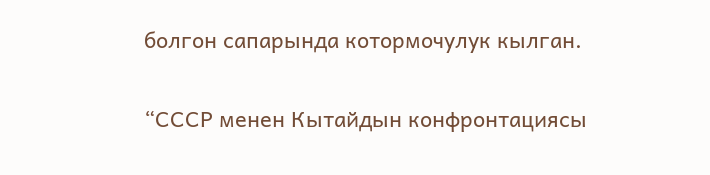болгон сапарында котормочулук кылган.

“СССР менен Кытайдын конфронтациясы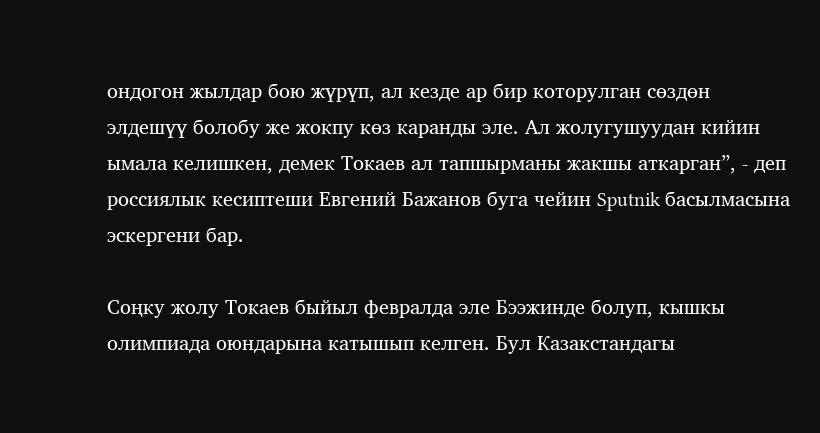ондогон жылдар бою жүрүп, ал кезде ар бир которулган сөздөн элдешүү болобу же жокпу көз каранды эле. Ал жолугушуудан кийин ымала келишкен, демек Токаев ал тапшырманы жакшы аткарган”, - деп россиялык кесиптеши Евгений Бажанов буга чейин Sputnik басылмасына эскергени бар.

Соңку жолу Токаев быйыл февралда эле Бээжинде болуп, кышкы олимпиада оюндарына катышып келген. Бул Казакстандагы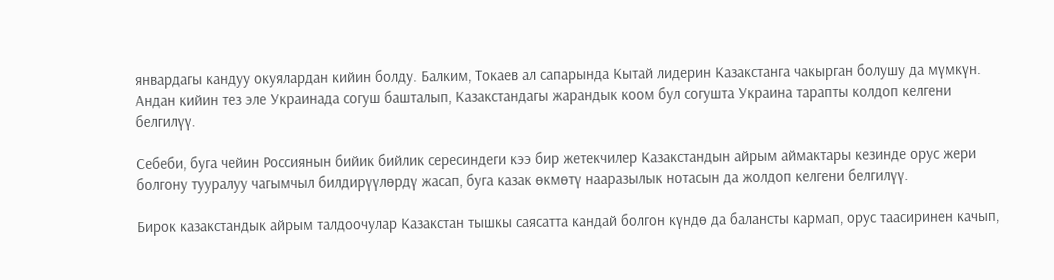январдагы кандуу окуялардан кийин болду. Балким, Токаев ал сапарында Кытай лидерин Казакстанга чакырган болушу да мүмкүн. Андан кийин тез эле Украинада согуш башталып, Казакстандагы жарандык коом бул согушта Украина тарапты колдоп келгени белгилүү.

Себеби, буга чейин Россиянын бийик бийлик сересиндеги кээ бир жетекчилер Казакстандын айрым аймактары кезинде орус жери болгону тууралуу чагымчыл билдирүүлөрдү жасап, буга казак өкмөтү нааразылык нотасын да жолдоп келгени белгилүү.

Бирок казакстандык айрым талдоочулар Казакстан тышкы саясатта кандай болгон күндө да балансты кармап, орус таасиринен качып,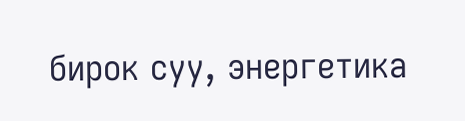бирок суу, энергетика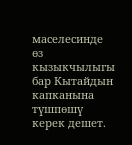маселесинде өз кызыкчылыгы бар Кытайдын капканына түшпөшү керек дешет.